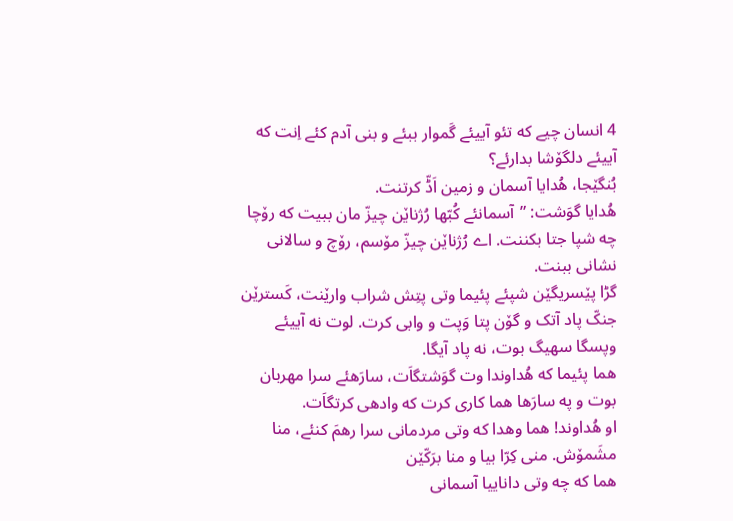4 انسان چیے که تئو آییئے گَموار ببئے و بنی آدم کئے اِنت که آییئے دلگۆشا بدارئے؟
بُنگێجا، هُدایا آسمان و زمین اَڈّ کرتنت.
هُدایا گوَشت: ”آسمانئے کُبّها رُژناێن چیزّ مان ببیت که رۆچا چه شپا جتا بکننت. اے رُژناێن چیزّ مۆسم، رۆچ و سالانی نشانی ببنت.
گڑا پێسریگێن شپئے پئیما وتی پتِش شراب وارێنت، کَسترێن جنکّ پاد آتک و گۆن پتا وَپت و وابی کرت. لوت نه آییئے وپسگا سهیگ بوت، نه پاد آیگا.
هما پئیما که هُداوندا وت گوَشتگاَت، سارَهئے سرا مهربان بوت و په سارَها هما کاری کرت که وادهی کرتگاَت.
او هُداوند! هما وهدا که وتی مردمانی سرا رهمَ کنئے، منا مشَمۆش. منی کِرّا بیا و منا برَکّێن
هما که چه وتی داناییا آسمانی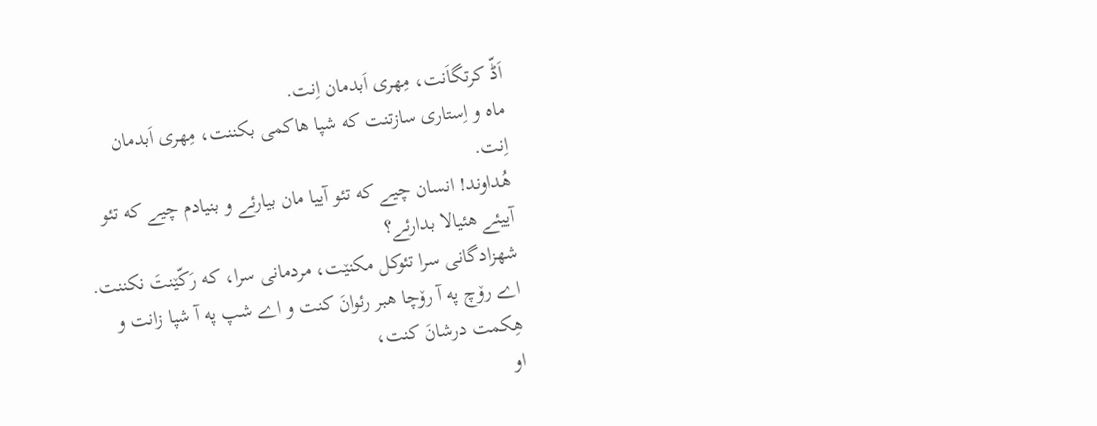اَڈّ کرتگاَنت، مِهری اَبدمان اِنت.
ماه و اِستاری سازتنت که شپا هاکمی بکننت، مِهری اَبدمان اِنت.
هُداوند! انسان چیے که تئو آییا مان بیارئے و بنیادم چیے که تئو آییئے هئیالا بدارئے؟
شهزادگانی سرا تئوکل مکنێت، مردمانی سرا، که رَکّێنتَ نکننت.
اے رۆچ په آ رۆچا هبر رئوانَ کنت و اے شپ په آ شپا زانت و هِکمت درشانَ کنت،
او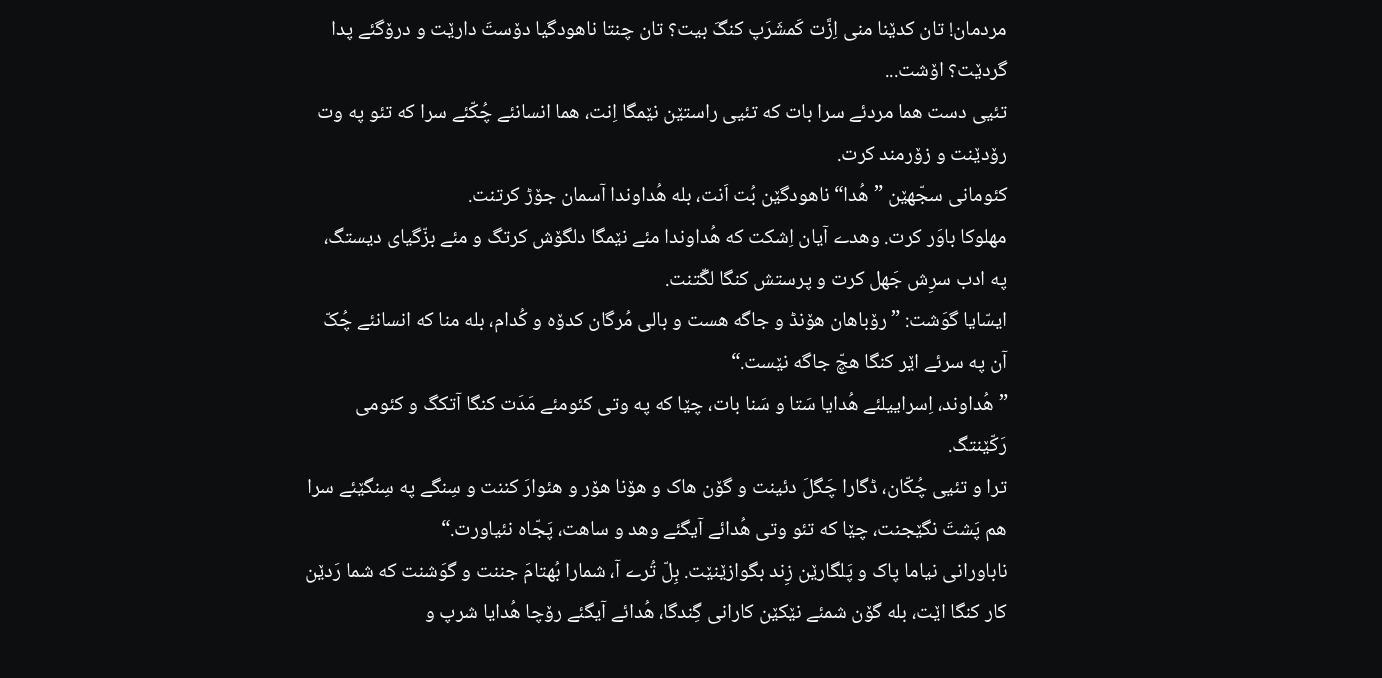مردمان! تان کدێنا منی اِزَّت کَمشَرَپ کنگَ بیت؟ تان چنتا ناهودگیا دۆستَ دارێت و درۆگئے پدا گردێت؟ اۆشت...
تئیی دست هما مردئے سرا بات که تئیی راستێن نێمگا اِنت، هما انسانئے چُکّئے سرا که تئو په وت رۆدێنت و زۆرمند کرت.
کئومانی سجّهێن ”هُدا“ ناهودگێن بُت اَنت، بله هُداوندا آسمان جۆڑ کرتنت.
مهلوکا باوَر کرت. وهدے آیان اِشکت که هُداوندا مئے نێمگا دلگۆش کرتگ و مئے بزّگیای دیستگ، په ادب سرِش جَهل کرت و پرستش کنگا لگّتنت.
ایسّایا گوَشت: ”رۆباهان هۆنڈ و جاگه هست و بالی مُرگان کدۆه و کُدام، بله منا که انسانئے چُکّ آن په سرئے اێر کنگا هچّ جاگه نێست.“
”هُداوند، اِسراییلئے هُدایا سَتا و سَنا بات، چێا که په وتی کئومئے مَدَت کنگا آتکگ و کئومی رَکّێنتگ.
ترا و تئیی چُکّان، ڈگارا چَگلَ دئینت و گۆن هاک و هۆنا هۆر و هئوارَ کننت و سِنگے په سِنگێئے سرا هم پَشتَ نگێجنت، چێا که تئو وتی هُدائے آیگئے وهد و ساهت، پَجّاه نئیاورت.“
ناباورانی نیاما پاک و پَلگارێن زِند بگوازێنێت. بِلّ تُرے آ، شمارا بُهتامَ جننت و گوَشنت که شما رَدێن کار کنگا اێت، بله گۆن شمئے نێکێن کارانی گِندگا، هُدائے آیگئے رۆچا هُدایا شرپ و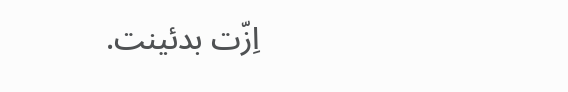اِزّت بدئینت.